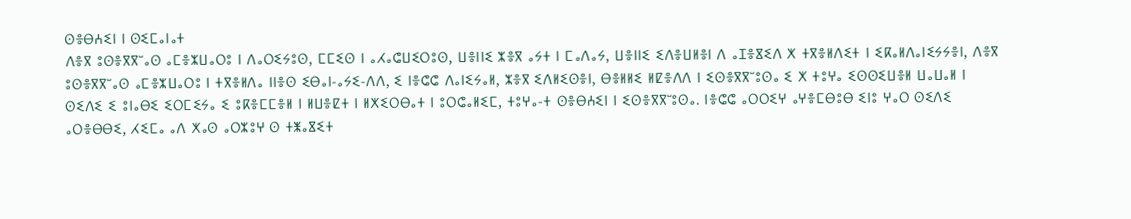ⵙⴻⴱⵄⵉⵏ ⵏ ⵙⵉⵎⴰⵏⴰⵜ
ⴷⴻⴳ ⵓⵙⴻⴳⴳⵯⴰⵙ ⴰⵎⴻⵣⵡⴰⵔⵓ ⵏ ⴷⴰⵔⵉⵢⵓⵙ, ⵎⵎⵉⵙ ⵏ ⴰⵃⴰⵛⵡⵉⵔⵓⵙ, ⵡⴻⵏⵏⵉ ⵣⴻⴳ ⴰⵢⵜ ⵏ ⵎⴰⴷⴰⵢ, ⵡⴻⵏⵏⵉ ⵉⴷⴻⵡⵍⴻⵏ ⴷ ⴰⵊⴻⴵⵉⴷ ⵅ ⵜⴳⴻⵍⴷⵉⵜ ⵏ ⵉⴽⴰⵍⴷⴰⵏⵉⵢⵢⴻⵏ, ⴷⴻⴳ ⵓⵙⴻⴳⴳⵯⴰⵙ ⴰⵎⴻⵣⵡⴰⵔⵓ ⵏ ⵜⴳⴻⵍⴷⴰ ⵏⵏⴻⵙ ⵉⴱⴰⵏ-ⴰⵢⵉ-ⴷⴷ, ⵉ ⵏⴻⵛⵛ ⴷⴰⵏⵉⵢⴰⵍ, ⵣⴻⴳ ⵉⴷⵍⵉⵙⴻⵏ, ⴱⴻⵍⵍⵉ ⵍⵇⴻⴷⴷ ⵏ ⵉⵙⴻⴳⴳⵯⵓⵙⴰ ⵉ ⵅ ⵜⵓⵖⴰ ⵉⵙⵙⵉⵡⴻⵍ ⵡⴰⵡⴰⵍ ⵏ ⵙⵉⴷⵉ ⵉ ⵓⵏⴰⴱⵉ ⵉⵔⵎⵉⵢⴰ ⵉ ⵓⴽⴻⵎⵎⴻⵍ ⵏ ⵍⵡⴻⵇⵜ ⵏ ⵍⵅⵉⵔⴱⴰⵜ ⵏ ⵓⵔⵛⴰⵍⵉⵎ, ⵜⵓⵖⴰ-ⵜ ⵙⴻⴱⵄⵉⵏ ⵏ ⵉⵙⴻⴳⴳⵯⵓⵙⴰ. ⵏⴻⵛⵛ ⴰⵔⵔⵉⵖ ⴰⵖⴻⵎⴱⵓⴱ ⵉⵏⵓ ⵖⴰⵔ ⵙⵉⴷⵉ ⴰⵔⴻⴱⴱⵉ, ⵃⵉⵎⴰ ⴰⴷ ⵅⴰⵙ ⴰⵔⵣⵓⵖ ⵙ ⵜⵥⴰⴵⵉⵜ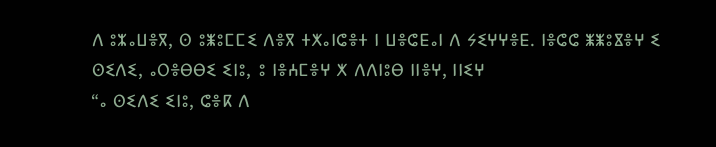ⴷ ⵓⵣⴰⵡⴻⴳ, ⵙ ⵓⵥⵓⵎⵎⵉ ⴷⴻⴳ ⵜⵅⴰⵏⵛⴻⵜ ⵏ ⵡⴻⵛⴹⴰⵏ ⴷ ⵢⵉⵖⵖⴻⴹ. ⵏⴻⵛⵛ ⵥⵥⵓⴵⴻⵖ ⵉ ⵙⵉⴷⵉ, ⴰⵔⴻⴱⴱⵉ ⵉⵏⵓ, ⵓ ⵏⴻⵄⵎⴻⵖ ⵅ ⴷⴷⵏⵓⴱ ⵏⵏⴻⵖ, ⵏⵏⵉⵖ
“ⴰ ⵙⵉⴷⵉ ⵉⵏⵓ, ⵛⴻⴽ ⴷ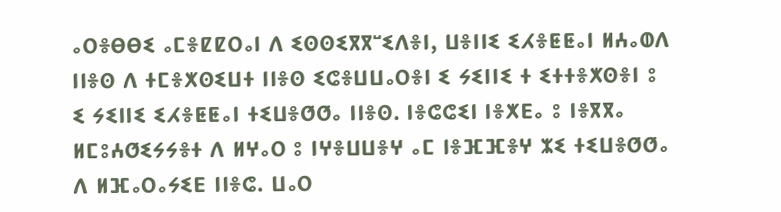ⴰⵔⴻⴱⴱⵉ ⴰⵎⴻⵇⵇⵔⴰⵏ ⴷ ⵉⵙⵙⵉⴳⴳⵯⵉⴷⴻⵏ, ⵡⴻⵏⵏⵉ ⵉⵃⴻⵟⵟⴰⵏ ⵍⵄⴰⵀⴷ ⵏⵏⴻⵙ ⴷ ⵜⵎⴻⵅⵙⵉⵡⵜ ⵏⵏⴻⵙ ⵉⵛⴻⵡⵡⴰⵔⴻⵏ ⵉ ⵢⵉⵏⵏⵉ ⵜ ⵉⵜⵜⴻⵅⵙⴻⵏ ⵓ ⵉ ⵢⵉⵏⵏⵉ ⵉⵃⴻⵟⵟⴰⵏ ⵜⵉⵡⴻⵚⵚⴰ ⵏⵏⴻⵙ. ⵏⴻⵛⵛⵉⵏ ⵏⴻⵅⴹⴰ ⵓ ⵏⴻⴳⴳⴰ ⵍⵎⵓⵄⵚⵉⵢⵢⴻⵜ ⴷ ⵍⵖⴰⵔ ⵓ ⵏⵖⴻⵡⵡⴻⵖ ⴰⵎ ⵏⴻⴼⴼⴻⵖ ⵣⵉ ⵜⵉⵡⴻⵚⵚⴰ ⴷ ⵍⴼⴰⵔⴰⵢⵉⴹ ⵏⵏⴻⵛ. ⵡⴰⵔ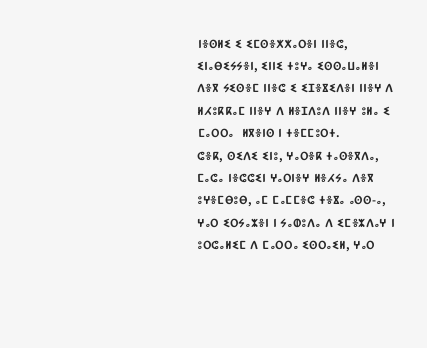ⵏⴻⵙⵍⵉ ⵉ ⵉⵎⵙⴻⵅⵅⴰⵔⴻⵏ ⵏⵏⴻⵛ, ⵉⵏⴰⴱⵉⵢⵢⴻⵏ, ⵉⵏⵏⵉ ⵜⵓⵖⴰ ⵉⵙⵙⴰⵡⴰⵍⴻⵏ ⴷⴻⴳ ⵢⵉⵙⴻⵎ ⵏⵏⴻⵛ ⵉ ⵉⵊⴻⴵⵉⴷⴻⵏ ⵏⵏⴻⵖ ⴷ ⵍⵃⵓⴽⴽⴰⵎ ⵏⵏⴻⵖ ⴷ ⵍⴻⵊⴷⵓⴷ ⵏⵏⴻⵖ ⵓⵍⴰ ⵉ ⵎⴰⵔⵔⴰ  ⵍⴳⴻⵏⵙ ⵏ ⵜⴻⵎⵎⵓⵔⵜ.
ⵛⴻⴽ, ⵙⵉⴷⵉ ⵉⵏⵓ, ⵖⴰⵔⴻⴽ ⵜⴰⵙⴻⴳⴷⴰ, ⵎⴰⵛⴰ ⵏⴻⵛⵛⵉⵏ ⵖⴰⵔⵏⴻⵖ ⵍⴻⵃⵢⴰ ⴷⴻⴳ ⵓⵖⴻⵎⴱⵓⴱ, ⴰⵎ ⵎⴰⵎⵎⴻⵛ ⵜⴻⴵⴰ ⴰⵙⵙ-ⴰ, ⵖⴰⵔ ⵉⵔⵢⴰⵣⴻⵏ ⵏ ⵢⴰⵀⵓⴷⴰ ⴷ ⵉⵎⴻⵣⴷⴰⵖ ⵏ ⵓⵔⵛⴰⵍⵉⵎ ⴷ ⵎⴰⵔⵔⴰ ⵉⵙⵔⴰⵉⵍ, ⵖⴰⵔ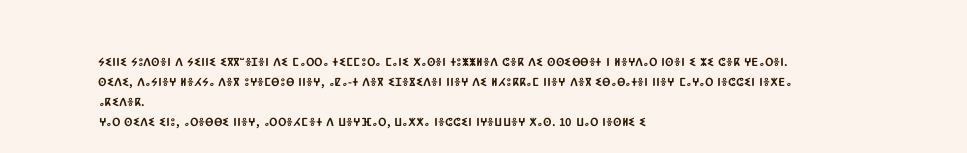ⵢⵉⵏⵏⵉ ⵢⵓⴷⵙⴻⵏ ⴷ ⵢⵉⵏⵏⵉ ⵉⴳⴳⵯⴻⵊⴻⵏ ⴷⵉ ⵎⴰⵔⵔⴰ ⵜⵉⵎⵎⵓⵔⴰ ⵎⴰⵏⵉ ⵅⴰⵙⴻⵏ ⵜⵓⵥⵥⵍⴻⴷ ⵛⴻⴽ ⴷⵉ ⵙⵙⵉⴱⴱⴻⵜ ⵏ ⵍⴻⵖⴷⴰⵔ ⵏⵙⴻⵏ ⵉ ⵣⵉ ⵛⴻⴽ ⵖⴹⴰⵔⴻⵏ. ⵙⵉⴷⵉ, ⴷⴰⵢⵏⴻⵖ ⵍⴻⵃⵢⴰ ⴷⴻⴳ ⵓⵖⴻⵎⴱⵓⴱ ⵏⵏⴻⵖ, ⴰⵇⴰ-ⵜ ⴷⴻⴳ ⵉⵊⴻⴵⵉⴷⴻⵏ ⵏⵏⴻⵖ ⴷⵉ ⵍⵃⵓⴽⴽⴰⵎ ⵏⵏⴻⵖ ⴷⴻⴳ ⵉⴱⴰⴱⴰⵜⴻⵏ ⵏⵏⴻⵖ ⵎⴰⵖⴰⵔ ⵏⴻⵛⵛⵉⵏ ⵏⴻⵅⴹⴰ ⴰⴽⵉⴷⴻⴽ.
ⵖⴰⵔ ⵙⵉⴷⵉ ⵉⵏⵓ, ⴰⵔⴻⴱⴱⵉ ⵏⵏⴻⵖ, ⴰⵔⵔⴻⵃⵎⴻⵜ ⴷ ⵡⴻⵖⴼⴰⵔ, ⵡⴰⵅⵅⴰ ⵏⴻⵛⵛⵉⵏ ⵏⵖⴻⵡⵡⴻⵖ ⵅⴰⵙ. 10 ⵡⴰⵔ ⵏⴻⵙⵍⵉ ⵉ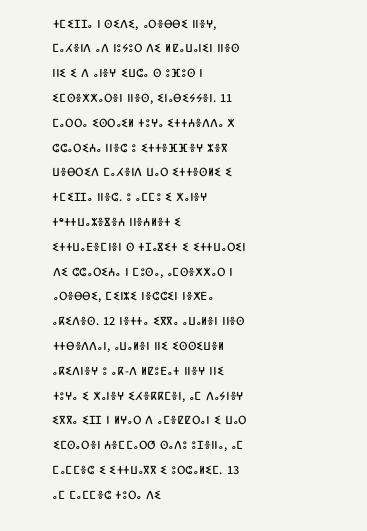ⵜⵎⵉⵊⵊⴰ ⵏ ⵙⵉⴷⵉ, ⴰⵔⴻⴱⴱⵉ ⵏⵏⴻⵖ, ⵎⴰⵃⴻⵏⴷ ⴰⴷ ⵏⵓⵢⵓⵔ ⴷⵉ ⵍⵇⴰⵡⴰⵏⵉⵏ ⵏⵏⴻⵙ ⵏⵏⵉ ⵉ ⴷ ⴰⵏⴻⵖ ⵉⵡⵛⴰ ⵙ ⵓⴼⵓⵙ ⵏ ⵉⵎⵙⴻⵅⵅⴰⵔⴻⵏ ⵏⵏⴻⵙ, ⵉⵏⴰⴱⵉⵢⵢⴻⵏ. 11 ⵎⴰⵔⵔⴰ ⵉⵙⵔⴰⵉⵍ ⵜⵓⵖⴰ ⵉⵜⵜⵄⴻⴷⴷⴰ ⵅ ⵛⵛⴰⵔⵉⵄⴰ ⵏⵏⴻⵛ ⵓ ⵉⵜⵜⴻⴼⴼⴻⵖ ⵣⴻⴳ ⵡⴻⴱⵔⵉⴷ ⵎⴰⵃⴻⵏⴷ ⵡⴰⵔ ⵉⵜⵜⴻⵙⵍⵉ ⵉ ⵜⵎⵉⵊⵊⴰ ⵏⵏⴻⵛ. ⵓ ⴰⵎⵎⵓ ⵉ ⵅⴰⵏⴻⵖ ⵜᵉⵜⵜⵡⴰⵣⴻⴵⴻⵄ ⵏⵏⴻⵄⵍⴻⵜ ⵉ ⵉⵜⵜⵡⴰⴹⴻⵎⵏⴻⵏ ⵙ ⵜⵊⴰⴵⵉⵜ ⵉ ⵉⵜⵜⵡⴰⵔⵉⵏ ⴷⵉ ⵛⵛⴰⵔⵉⵄⴰ ⵏ ⵎⵓⵙⴰ, ⴰⵎⵙⴻⵅⵅⴰⵔ ⵏ ⴰⵔⴻⴱⴱⵉ, ⵎⵉⵏⵣⵉ ⵏⴻⵛⵛⵉⵏ ⵏⴻⵅⴹⴰ ⴰⴽⵉⴷⴻⵙ. 12 ⵏⴻⵜⵜⴰ ⵉⴳⴳⴰ ⴰⵡⴰⵍⴻⵏ ⵏⵏⴻⵙ ⵜⵜⴱⴻⴷⴷⴰⵏ, ⴰⵡⴰⵍⴻⵏ ⵏⵏⵉ ⵉⵙⵙⵉⵡⴻⵍ ⴰⴽⵉⴷⵏⴻⵖ ⵓ ⴰⴽ-ⴷ ⵍⵇⵓⴹⴰⵜ ⵏⵏⴻⵖ ⵏⵏⵉ ⵜⵓⵖⴰ ⵉ ⵅⴰⵏⴻⵖ ⵉⵃⴻⴽⴽⵎⴻⵏ, ⴰⵎ ⴷⴰⵢⵏⴻⵖ ⵉⴳⴳⴰ ⵉⵊⵊ ⵏ ⵍⵖⴰⵔ ⴷ ⴰⵎⴻⵇⵇⵔⴰⵏ ⵉ ⵡⴰⵔ ⵉⵎⵙⴰⵔⴻⵏ ⵄⴻⵎⵎⴰⵔⵚ ⵙⴰⴷⵓ ⵓⵊⴻⵏⵏⴰ, ⴰⵎ ⵎⴰⵎⵎⴻⵛ ⵉ ⵉⵜⵜⵡⴰⴳⴳ ⵉ ⵓⵔⵛⴰⵍⵉⵎ. 13 ⴰⵎ ⵎⴰⵎⵎⴻⵛ ⵜⵓⵔⴰ ⴷⵉ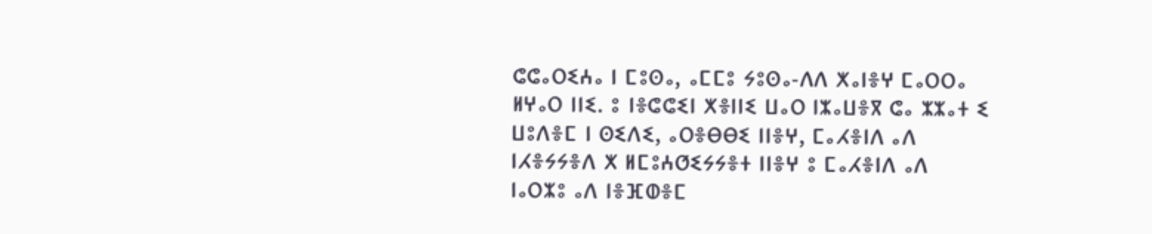ⵛⵛⴰⵔⵉⵄⴰ ⵏ ⵎⵓⵙⴰ, ⴰⵎⵎⵓ ⵢⵓⵙⴰ-ⴷⴷ ⵅⴰⵏⴻⵖ ⵎⴰⵔⵔⴰ ⵍⵖⴰⵔ ⵏⵏⵉ. ⵓ ⵏⴻⵛⵛⵉⵏ ⵅⴻⵏⵏⵉ ⵡⴰⵔ ⵏⵣⴰⵡⴻⴳ ⵛⴰ ⵣⵣⴰⵜ ⵉ ⵡⵓⴷⴻⵎ ⵏ ⵙⵉⴷⵉ, ⴰⵔⴻⴱⴱⵉ ⵏⵏⴻⵖ, ⵎⴰⵃⴻⵏⴷ ⴰⴷ ⵏⵃⴻⵢⵢⴻⴷ ⵅ ⵍⵎⵓⵄⵚⵉⵢⵢⴻⵜ ⵏⵏⴻⵖ ⵓ ⵎⴰⵃⴻⵏⴷ ⴰⴷ ⵏⴰⵔⵣⵓ ⴰⴷ ⵏⴻⴼⵀⴻⵎ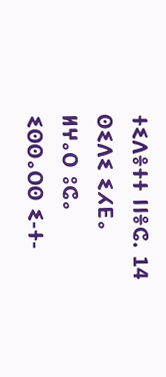ⵜⵉⴷⴻⵜⵜ ⵏⵏⴻⵛ. 14 ⵙⵉⴷⵉ ⵉⵃⴹⴰ ⵍⵖⴰⵔ ⵓⵛⴰ ⵉⵙⵙⴰⵔⵙ ⵉ-ⵜ-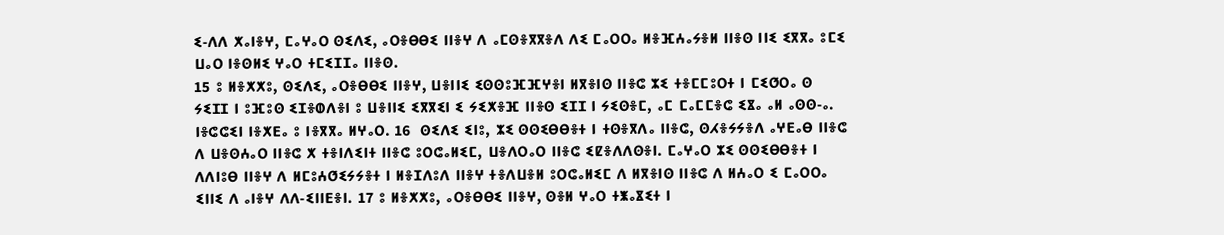ⵉ-ⴷⴷ ⵅⴰⵏⴻⵖ, ⵎⴰⵖⴰⵔ ⵙⵉⴷⵉ, ⴰⵔⴻⴱⴱⵉ ⵏⵏⴻⵖ ⴷ ⴰⵎⵙⴻⴳⴳⴻⴷ ⴷⵉ ⵎⴰⵔⵔⴰ ⵍⴻⴼⵄⴰⵢⴻⵍ ⵏⵏⴻⵙ ⵏⵏⵉ ⵉⴳⴳⴰ ⵓⵎⵉ ⵡⴰⵔ ⵏⴻⵙⵍⵉ ⵖⴰⵔ ⵜⵎⵉⵊⵊⴰ ⵏⵏⴻⵙ.
15 ⵓ ⵍⴻⵅⵅⵓ, ⵙⵉⴷⵉ, ⴰⵔⴻⴱⴱⵉ ⵏⵏⴻⵖ, ⵡⴻⵏⵏⵉ ⵉⵙⵙⵓⴼⴼⵖⴻⵏ ⵍⴳⴻⵏⵙ ⵏⵏⴻⵛ ⵣⵉ ⵜⴻⵎⵎⵓⵔⵜ ⵏ ⵎⵉⵚⵔⴰ ⵙ ⵢⵉⵊⵊ ⵏ ⵓⴼⵓⵙ ⵉⵊⴻⵀⴷⴻⵏ ⵓ ⵡⴻⵏⵏⵉ ⵉⴳⴳⵉⵏ ⵉ ⵢⵉⵅⴻⴼ ⵏⵏⴻⵙ ⵉⵊⵊ ⵏ ⵢⵉⵙⴻⵎ, ⴰⵎ ⵎⴰⵎⵎⴻⵛ ⵉⴵⴰ ⴰⵍ ⴰⵙⵙ-ⴰ. ⵏⴻⵛⵛⵉⵏ ⵏⴻⵅⴹⴰ ⵓ ⵏⴻⴳⴳⴰ ⵍⵖⴰⵔ. 16  ⵙⵉⴷⵉ ⵉⵏⵓ, ⵣⵉ ⵙⵙⵉⴱⴱⴻⵜ ⵏ ⵜⵙⴻⴳⴷⴰ ⵏⵏⴻⵛ, ⵙⵃⴻⵢⵢⴻⴷ ⴰⵖⴹⴰⴱ ⵏⵏⴻⵛ ⴷ ⵡⴻⵙⵄⴰⵔ ⵏⵏⴻⵛ ⵅ ⵜⴻⵏⴷⵉⵏⵜ ⵏⵏⴻⵛ ⵓⵔⵛⴰⵍⵉⵎ, ⵡⴻⴷⵔⴰⵔ ⵏⵏⴻⵛ ⵉⵇⴻⴷⴷⵙⴻⵏ. ⵎⴰⵖⴰⵔ ⵣⵉ ⵙⵙⵉⴱⴱⴻⵜ ⵏ ⴷⴷⵏⵓⴱ ⵏⵏⴻⵖ ⴷ ⵍⵎⵓⵄⵚⵉⵢⵢⴻⵜ ⵏ ⵍⴻⵊⴷⵓⴷ ⵏⵏⴻⵖ ⵜⴻⴷⵡⴻⵍ ⵓⵔⵛⴰⵍⵉⵎ ⴷ ⵍⴳⴻⵏⵙ ⵏⵏⴻⵛ ⴷ ⵍⵄⴰⵔ ⵉ ⵎⴰⵔⵔⴰ ⵉⵏⵏⵉ ⴷ ⴰⵏⴻⵖ ⴷⴷ-ⵉⵏⵏⴹⴻⵏ. 17 ⵓ ⵍⴻⵅⵅⵓ, ⴰⵔⴻⴱⴱⵉ ⵏⵏⴻⵖ, ⵙⴻⵍ ⵖⴰⵔ ⵜⵥⴰⴵⵉⵜ ⵏ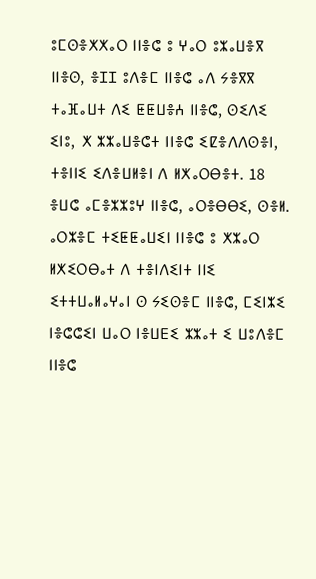ⵓⵎⵙⴻⵅⵅⴰⵔ ⵏⵏⴻⵛ ⵓ ⵖⴰⵔ ⵓⵣⴰⵡⴻⴳ ⵏⵏⴻⵙ, ⴻⵊⵊ ⵓⴷⴻⵎ ⵏⵏⴻⵛ ⴰⴷ ⵢⴻⴳⴳ ⵜⴰⴼⴰⵡⵜ ⴷⵉ ⵟⵟⵡⴻⵄ ⵏⵏⴻⵛ, ⵙⵉⴷⵉ ⵉⵏⵓ, ⵅ ⵣⵣⴰⵡⴻⵛⵜ ⵏⵏⴻⵛ ⵉⵇⴻⴷⴷⵙⴻⵏ, ⵜⴻⵏⵏⵉ ⵉⴷⴻⵡⵍⴻⵏ ⴷ ⵍⵅⴰⵔⴱⴻⵜ. 18 ⴻⵡⵛ ⴰⵎⴻⵣⵣⵓⵖ ⵏⵏⴻⵛ, ⴰⵔⴻⴱⴱⵉ, ⵙⴻⵍ. ⴰⵔⵣⴻⵎ ⵜⵉⵟⵟⴰⵡⵉⵏ ⵏⵏⴻⵛ ⵓ ⵅⵣⴰⵔ ⵍⵅⵉⵔⴱⴰⵜ ⴷ ⵜⴻⵏⴷⵉⵏⵜ ⵏⵏⵉ ⵉⵜⵜⵡⴰⵍⴰⵖⴰⵏ ⵙ ⵢⵉⵙⴻⵎ ⵏⵏⴻⵛ, ⵎⵉⵏⵣⵉ ⵏⴻⵛⵛⵉⵏ ⵡⴰⵔ ⵏⴻⵡⴹⵉ ⵣⵣⴰⵜ ⵉ ⵡⵓⴷⴻⵎ ⵏⵏⴻⵛ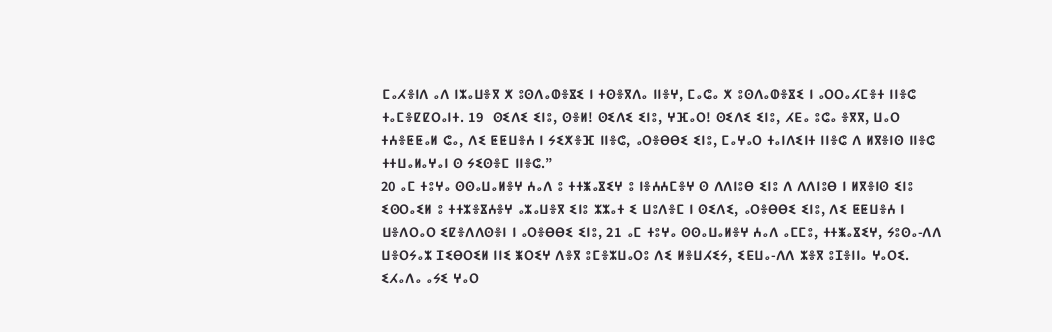ⵎⴰⵃⴻⵏⴷ ⴰⴷ ⵏⵣⴰⵡⴻⴳ ⵅ ⵓⵙⴷⴰⵀⴻⴵⵉ ⵏ ⵜⵙⴻⴳⴷⴰ ⵏⵏⴻⵖ, ⵎⴰⵛⴰ ⵅ ⵓⵙⴷⴰⵀⴻⴵⵉ ⵏ ⴰⵔⵔⴰⵃⵎⴻⵜ ⵏⵏⴻⵛ ⵜⴰⵎⴻⵇⵇⵔⴰⵏⵜ. 19  ⵙⵉⴷⵉ ⵉⵏⵓ, ⵙⴻⵍ! ⵙⵉⴷⵉ ⵉⵏⵓ, ⵖⴼⴰⵔ! ⵙⵉⴷⵉ ⵉⵏⵓ, ⵃⴹⴰ ⵓⵛⴰ ⴻⴳⴳ, ⵡⴰⵔ ⵜⵄⴻⵟⵟⴰⵍ ⵛⴰ, ⴷⵉ ⵟⵟⵡⴻⵄ ⵏ ⵢⵉⵅⴻⴼ ⵏⵏⴻⵛ, ⴰⵔⴻⴱⴱⵉ ⵉⵏⵓ, ⵎⴰⵖⴰⵔ ⵜⴰⵏⴷⵉⵏⵜ ⵏⵏⴻⵛ ⴷ ⵍⴳⴻⵏⵙ ⵏⵏⴻⵛ ⵜⵜⵡⴰⵍⴰⵖⴰⵏ ⵙ ⵢⵉⵙⴻⵎ ⵏⵏⴻⵛ.”
20 ⴰⵎ ⵜⵓⵖⴰ ⵙⵙⴰⵡⴰⵍⴻⵖ ⵄⴰⴷ ⵓ ⵜⵜⵥⴰⴵⵉⵖ ⵓ ⵏⴻⵄⵄⵎⴻⵖ ⵙ ⴷⴷⵏⵓⴱ ⵉⵏⵓ ⴷ ⴷⴷⵏⵓⴱ ⵏ ⵍⴳⴻⵏⵙ ⵉⵏⵓ ⵉⵙⵔⴰⵉⵍ ⵓ ⵜⵜⵣⴻⴵⵄⴻⵖ ⴰⵣⴰⵡⴻⴳ ⵉⵏⵓ ⵣⵣⴰⵜ ⵉ ⵡⵓⴷⴻⵎ ⵏ ⵙⵉⴷⵉ, ⴰⵔⴻⴱⴱⵉ ⵉⵏⵓ, ⴷⵉ ⵟⵟⵡⴻⵄ ⵏ ⵡⴻⴷⵔⴰⵔ ⵉⵇⴻⴷⴷⵙⴻⵏ ⵏ ⴰⵔⴻⴱⴱⵉ ⵉⵏⵓ, 21 ⴰⵎ ⵜⵓⵖⴰ ⵙⵙⴰⵡⴰⵍⴻⵖ ⵄⴰⴷ ⴰⵎⵎⵓ, ⵜⵜⵥⴰⴵⵉⵖ, ⵢⵓⵙⴰ-ⴷⴷ ⵡⴻⵔⵢⴰⵣ ⵊⵉⴱⵔⵉⵍ ⵏⵏⵉ ⵥⵔⵉⵖ ⴷⴻⴳ ⵓⵎⴻⵣⵡⴰⵔⵓ ⴷⵉ ⵍⴻⵡⵃⵉⵢ, ⵉⴹⵡⴰ-ⴷⴷ ⵣⴻⴳ ⵓⵊⴻⵏⵏⴰ ⵖⴰⵔⵉ. ⵉⵃⴰⴷⴰ ⴰⵢⵉ ⵖⴰⵔ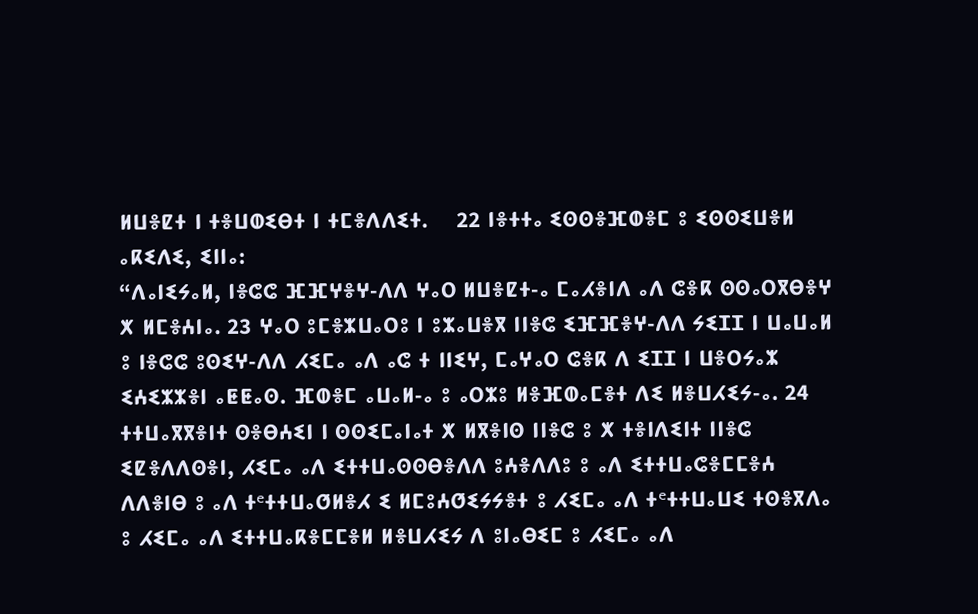ⵍⵡⴻⵇⵜ ⵏ ⵜⴻⵡⵀⵉⴱⵜ ⵏ ⵜⵎⴻⴷⴷⵉⵜ.    22 ⵏⴻⵜⵜⴰ ⵉⵙⵙⴻⴼⵀⴻⵎ ⵓ ⵉⵙⵙⵉⵡⴻⵍ ⴰⴽⵉⴷⵉ, ⵉⵏⵏⴰ:
“ⴷⴰⵏⵉⵢⴰⵍ, ⵏⴻⵛⵛ ⴼⴼⵖⴻⵖ-ⴷⴷ ⵖⴰⵔ ⵍⵡⴻⵇⵜ-ⴰ ⵎⴰⵃⴻⵏⴷ ⴰⴷ ⵛⴻⴽ ⵙⵙⴰⵔⴳⴱⴻⵖ ⵅ ⵍⵎⴻⵄⵏⴰ. 23 ⵖⴰⵔ ⵓⵎⴻⵣⵡⴰⵔⵓ ⵏ ⵓⵣⴰⵡⴻⴳ ⵏⵏⴻⵛ ⵉⴼⴼⴻⵖ-ⴷⴷ ⵢⵉⵊⵊ ⵏ ⵡⴰⵡⴰⵍ ⵓ ⵏⴻⵛⵛ ⵓⵙⵉⵖ-ⴷⴷ ⵃⵉⵎⴰ ⴰⴷ ⴰⵛ ⵜ ⵏⵏⵉⵖ, ⵎⴰⵖⴰⵔ ⵛⴻⴽ ⴷ ⵉⵊⵊ ⵏ ⵡⴻⵔⵢⴰⵣ ⵉⵄⵉⵣⵣⴻⵏ ⴰⵟⵟⴰⵙ. ⴼⵀⴻⵎ ⴰⵡⴰⵍ-ⴰ ⵓ ⴰⵔⵣⵓ ⵍⴻⴼⵀⴰⵎⴻⵜ ⴷⵉ ⵍⴻⵡⵃⵉⵢ-ⴰ. 24 ⵜⵜⵡⴰⴳⴳⴻⵏⵜ ⵙⴻⴱⵄⵉⵏ ⵏ ⵙⵙⵉⵎⴰⵏⴰⵜ ⵅ ⵍⴳⴻⵏⵙ ⵏⵏⴻⵛ ⵓ ⵅ ⵜⴻⵏⴷⵉⵏⵜ ⵏⵏⴻⵛ ⵉⵇⴻⴷⴷⵙⴻⵏ, ⵃⵉⵎⴰ ⴰⴷ ⵉⵜⵜⵡⴰⵙⵙⴱⴻⴷⴷ ⵓⵄⴻⴷⴷⵓ ⵓ ⴰⴷ ⵉⵜⵜⵡⴰⵛⴻⵎⵎⴻⵄ ⴷⴷⴻⵏⴱ ⵓ ⴰⴷ ⵜᵉⵜⵜⵡⴰⵚⵍⴻⵃ ⵉ ⵍⵎⵓⵄⵚⵉⵢⵢⴻⵜ ⵓ ⵃⵉⵎⴰ ⴰⴷ ⵜᵉⵜⵜⵡⴰⵡⵉ ⵜⵙⴻⴳⴷⴰ ⵓ ⵃⵉⵎⴰ ⴰⴷ ⵉⵜⵜⵡⴰⴽⴻⵎⵎⴻⵍ ⵍⴻⵡⵃⵉⵢ ⴷ ⵓⵏⴰⴱⵉⵎ ⵓ ⵃⵉⵎⴰ ⴰⴷ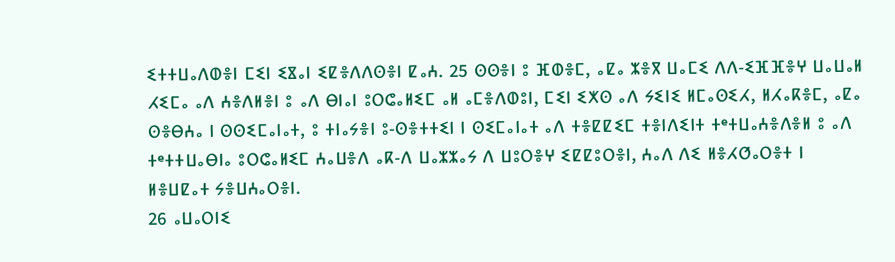ⵉⵜⵜⵡⴰⴷⵀⴻⵏ ⵎⵉⵏ ⵉⴵⴰⵏ ⵉⵇⴻⴷⴷⵙⴻⵏ ⵇⴰⵄ. 25 ⵙⵙⴻⵏ ⵓ ⴼⵀⴻⵎ, ⴰⵇⴰ ⵣⴻⴳ ⵡⴰⵎⵉ ⴷⴷ-ⵉⴼⴼⴻⵖ ⵡⴰⵡⴰⵍ ⵃⵉⵎⴰ ⴰⴷ ⵄⴻⴷⵍⴻⵏ ⵓ ⴰⴷ ⴱⵏⴰⵏ ⵓⵔⵛⴰⵍⵉⵎ ⴰⵍ ⴰⵎⴻⴷⵀⵓⵏ, ⵎⵉⵏ ⵉⵅⵙ ⴰⴷ ⵢⵉⵏⵉ ⵍⵎⴰⵙⵉⵃ, ⵍⵃⴰⴽⴻⵎ, ⴰⵇⴰ ⵙⴻⴱⵄⴰ ⵏ ⵙⵙⵉⵎⴰⵏⴰⵜ, ⵓ ⵜⵏⴰⵢⴻⵏ ⵓ-ⵙⴻⵜⵜⵉⵏ ⵏ ⵙⵉⵎⴰⵏⴰⵜ ⴰⴷ ⵜⴻⵇⵇⵉⵎ ⵜⴻⵏⴷⵉⵏⵜ ⵜᵉⵜⵡⴰⵄⴻⴷⴻⵍ ⵓ ⴰⴷ ⵜᵉⵜⵜⵡⴰⴱⵏⴰ ⵓⵔⵛⴰⵍⵉⵎ ⵄⴰⵡⴻⴷ ⴰⴽ-ⴷ ⵡⴰⵣⵣⴰⵢ ⴷ ⵡⵓⵔⴻⵖ ⵉⵇⵇⵓⵔⴻⵏ, ⵄⴰⴷ ⴷⵉ ⵍⴻⵃⵚⴰⵔⴻⵜ ⵏ ⵍⴻⵡⵇⴰⵜ ⵢⴻⵡⵄⴰⵔⴻⵏ.
26 ⴰⵡⴰⵔⵏⵉ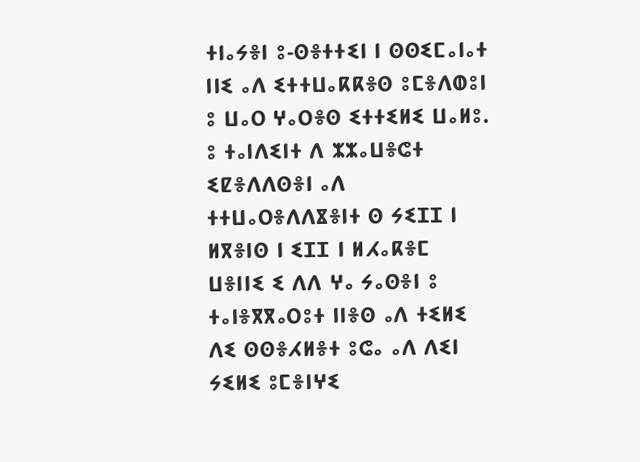ⵜⵏⴰⵢⴻⵏ ⵓ-ⵙⴻⵜⵜⵉⵏ ⵏ ⵙⵙⵉⵎⴰⵏⴰⵜ ⵏⵏⵉ ⴰⴷ ⵉⵜⵜⵡⴰⴽⴽⴻⵙ ⵓⵎⴻⴷⵀⵓⵏ ⵓ ⵡⴰⵔ ⵖⴰⵔⴻⵙ ⵉⵜⵜⵉⵍⵉ ⵡⴰⵍⵓ. ⵓ ⵜⴰⵏⴷⵉⵏⵜ ⴷ ⵣⵣⴰⵡⴻⵛⵜ ⵉⵇⴻⴷⴷⵙⴻⵏ ⴰⴷ ⵜⵜⵡⴰⵔⴻⴷⴷⴵⴻⵏⵜ ⵙ ⵢⵉⵊⵊ ⵏ ⵍⴳⴻⵏⵙ ⵏ ⵉⵊⵊ ⵏ ⵍⵃⴰⴽⴻⵎ ⵡⴻⵏⵏⵉ ⵉ ⴷⴷ ⵖⴰ ⵢⴰⵙⴻⵏ ⵓ ⵜⴰⵏⴻⴳⴳⴰⵔⵓⵜ ⵏⵏⴻⵙ ⴰⴷ ⵜⵉⵍⵉ ⴷⵉ ⵙⵙⴻⵃⵍⴻⵜ ⵓⵛⴰ ⴰⴷ ⴷⵉⵏ ⵢⵉⵍⵉ ⵓⵎⴻⵏⵖⵉ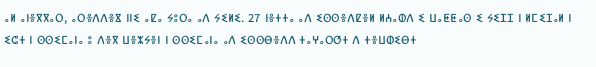ⴰⵍ ⴰⵏⴻⴳⴳⴰⵔ, ⴰⵔⴻⴷⴷⴻⴵ ⵏⵏⵉ ⴰⵇⴰ ⵢⵓⵔⴰ ⴰⴷ ⵢⵉⵍⵉ. 27 ⵏⴻⵜⵜⴰ ⴰⴷ ⵉⵙⵙⴻⴷⵇⴻⵍ ⵍⵄⴰⵀⴷ ⵉ ⵡⴰⵟⵟⴰⵙ ⵉ ⵢⵉⵊⵊ ⵏ ⵍⵎⵉⵊⴰⵍ ⵏ ⵉⵛⵜ ⵏ ⵙⵙⵉⵎⴰⵏⴰ ⵓ ⴷⴻⴳ ⵡⴻⵣⵢⴻⵏ ⵏ ⵙⵙⵉⵎⴰⵏⴰ ⴰⴷ ⵉⵙⵙⴱⴻⴷⴷ ⵜⴰⵖⴰⵔⵚⵜ ⴷ ⵜⴻⵡⵀⵉⴱⵜ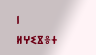ⵏ ⵍⵖⵉⴵⴻⵜ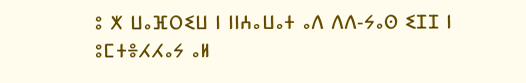ⵓ ⵅ ⵡⴰⴼⵔⵉⵡ ⵏ ⵏⵏⵄⴰⵡⴰⵜ ⴰⴷ ⴷⴷ-ⵢⴰⵙ ⵉⵊⵊ ⵏ ⵓⵎⵜⴻⵃⵃⴰⵢ ⴰⵍ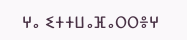ⵖⴰ ⵉⵜⵜⵡⴰⴼⴰⵔⵔⴻⵖ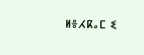ⵍⴻⵃⴽⴰⵎ ⵉ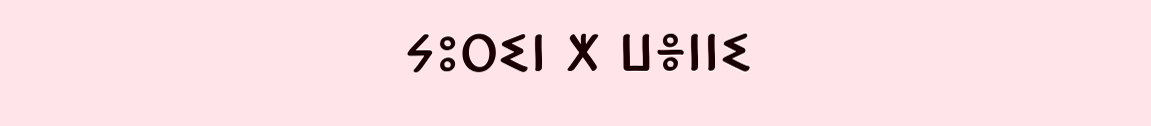ⵢⵓⵔⵉⵏ ⵅ ⵡⴻⵏⵏⵉ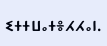ⵉⵜⵜⵡⴰⵜⴻⵃⵃⴰⵏ.